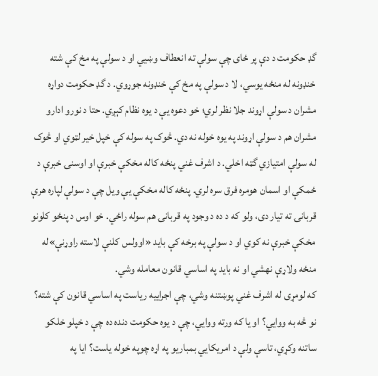گډ حکومت د دې پر ځای چې سولې ته انعطاف وښيي او د سولې په مخ کې شته خنډونه له منځه یوسي، لا د سولې په مخ کې خنډونه جوړوي. د گډ حکومت دواړه مشران د سولې اړوند جلا نظر لري؛ خو دعوه یې د یوه نظام کېږي. حتا د نورو ادارو مشران هم د سولې اړوند په یوه خوله نه دي. څوک په سوله کې خپل خیر لټوي او څوک له سولې امتیازي گټه اخلي. د اشرف غني پنځه کاله مخکې خبرې او اوسنۍ خبرې د ځمکې او اسمان هومره فرق سره لري. پنځه کاله مخکې یې ویل چې د سولې لپاره هرې قربانۍ ته تیار دی، ولو که د ده د وجود په قربانۍ هم سوله راځي. خو اوس د پنځو کلونو مخکې خبرې نه کوي او د سولې په برخه کې باید «اوولس کلنې لاسته راوړنې»له منځه ولاړې نهشي او نه باید په اساسي قانون معامله وشي.
که لومړی له اشرف غني پوښتنه وشي، چې اجراییه ریاست په اساسي قانون کې شته؟ نو څه به ووايي؟ او یا که ورته ووايي، چې د یوه حکومت دنده ده چې د خپلو خلکو ساتنه وکړي، تاسې ولې د امریکايي بمباریو په اړه چوپه خوله یاست؟ ایا په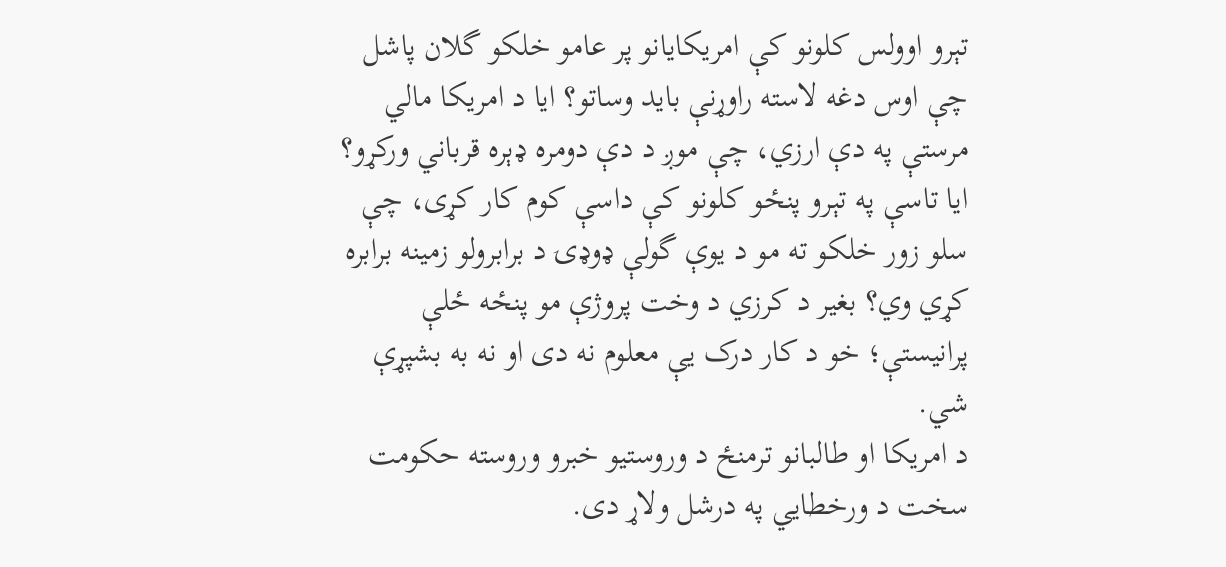تېرو اوولس کلونو کې امریکایانو پر عامو خلکو گلان پاشل چې اوس دغه لاسته راوړنې باید وساتو؟ ایا د امریکا مالي مرستې په دې ارزي، چې موږ د دې دومره ډېره قرباني ورکړو؟ ایا تاسې په تېرو پنځو کلونو کې داسې کوم کار کړی، چې سلو زور خلکو ته مو د یوې گولې ډوډۍ د برابرولو زمینه برابره کړي وي؟ بغیر د کرزي د وخت پروژې مو پنځه ځلې پرانیستې؛ خو د کار درک یې معلوم نه دی او نه به بشپړې شي.
د امریکا او طالبانو ترمنځ د وروستیو خبرو وروسته حکومت سخت د ورخطايي په درشل ولاړ دی.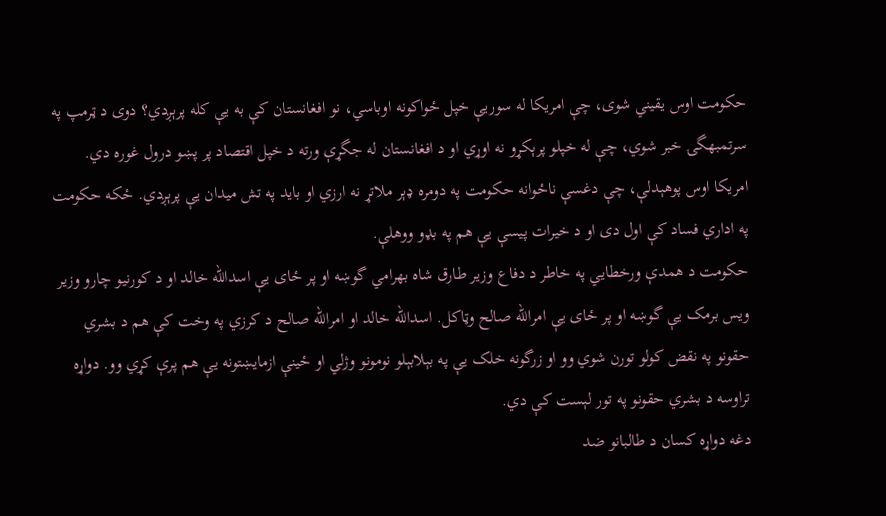حکومت اوس یقیني شوی، چې امریکا له سوریې خپل ځواکونه اوباسي، نو افغانستان کې به یې کله پرېږدي؟ دوی د ټرمپ په سرتمبهگۍ خبر شوي، چې له خپلو پرېکړو نه اوړي او د افغانستان له جگړې ورته د خپل اقتصاد پر پښو درول غوره دي. امریکا اوس پوهېدلې، چې دغسې ناځوانه حکومت په دومره ډېر ملاتړ نه ارزي او باید په تش میدان یې پرېږدي. ځکه حکومت په اداري فساد کې اول دی او د خیرات پیسې یې هم په بډو ووهلې.
حکومت د همدې ورخطايي په خاطر د دفاع وزیر طارق شاه بهرامي گوښه او پر ځای یې اسدالله خالد او د کورنیو چارو وزیر ویس برمک یې گوښه او پر ځای یې امرالله صالح وټاکل. اسدالله خالد او امرالله صالح د کرزي په وخت کې هم د بشري حقونو په نقض کولو تورن شوي وو او زرگونه خلک یې په بېلابېلو نومونو وژلي او ځینې ازمایښتونه یې هم پرې کړي وو. دواړه تراوسه د بشري حقونو په تور لېست کې دي.
دغه دواړه کسان د طالبانو ضد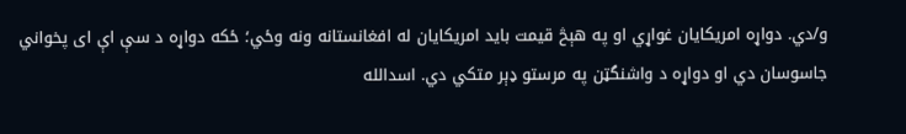و/دي. دواړه امریکایان غواړي او په هېڅ قیمت باید امریکایان له افغانستانه ونه وځي؛ ځکه دواړه د سې اې ای پخواني جاسوسان دي او دواړه د واشنگټن په مرستو ډېر متکي دي. اسدالله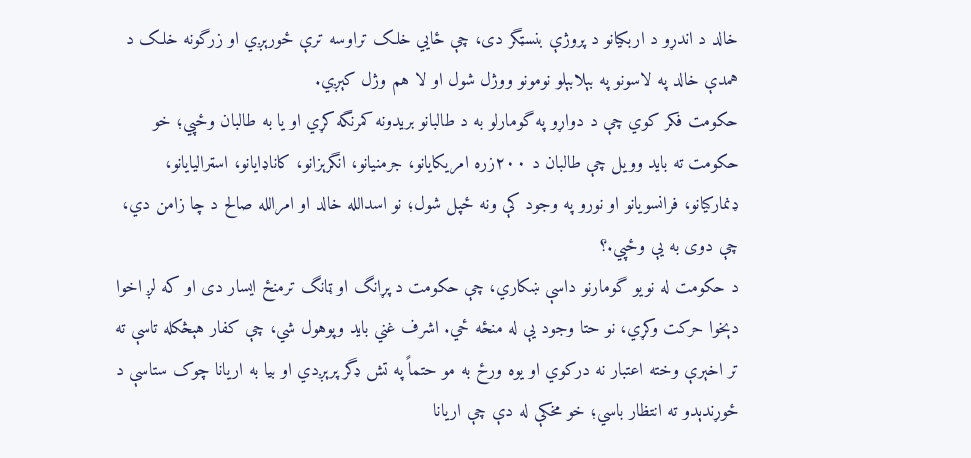خالد د اندړو د اربکیانو د پروژې بنسټگر دی، چې ځايي خلک تراوسه ترې ځورېږي او زرگونه خلک د همدې خالد په لاسونو په بېلابېلو نومونو ووژل شول او لا هم وژل کېږي.
حکومت فکر کوي چې د دواړو په گومارلو به د طالبانو بریدونه کمرنگه کړي او یا به طالبان وځپي؛ خو حکومت ته باید وویل چې طالبان د ۲۰۰زره امریکایانو، جرمنیانو، انگرېزانو، کاناډایانو، اسټرالیایانو، ډنمارکیانو، فرانسویانو او نورو په وجود کې ونه ځپل شول؛ نو اسدالله خالد او امرالله صالح د چا زامن دي، چې دوی به یې وځپي.؟
د حکومت له نویو گومارنو داسې ښکاري، چې حکومت د پړانگ او ټانگ ترمنځ ایسار دی او که لږ اخوا دېخوا حرکت وکړي، نو حتا وجود یې له منځه ځي. اشرف غني باید وپوهول شي، چې کفار هېڅکله تاسې ته تر اخېرې وخته اعتبار نه درکوي او یوه ورځ به مو حتماً په تش ډگر پرېږدي او بیا به اریانا چوک ستاسې د ځوړندېدو ته انتظار باسي؛ خو مخکې له دې چې اریانا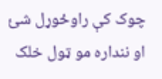چوک کې راوځوړل شئ او ننداره مو ټول خلک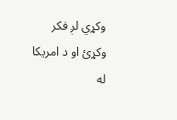وکړي لږ فکر وکړئ او د امریکا له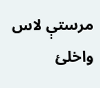مرستې لاس واخلئ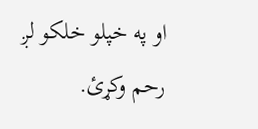او په خپلو خلکو لږ رحم وکړئ.